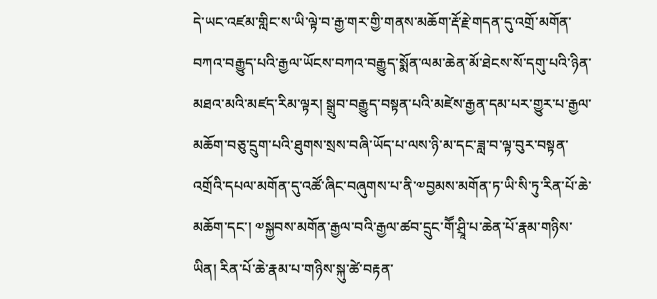དེ་ཡང་འཛམ་གླིང་ས་ཡི་ལྟེ་བ་རྒྱ་གར་གྱི་གནས་མཆོག་རྡོ་རྗེ་གདན་དུ་འགྲོ་མགོན་བཀའ་བརྒྱུད་པའི་རྒྱལ་ཡོངས་བཀའ་བརྒྱུད་སྨོན་ལམ་ཆེན་མོ་ཐེངས་སོ་དགུ་པའི་ཉིན་མཐའ་མའི་མཛད་རིམ་ལྟར། སྒྲུབ་བརྒྱུད་བསྟན་པའི་མཛེས་རྒྱན་དམ་པར་གྱུར་པ་རྒྱལ་མཆོག་བཅུ་དྲུག་པའི་ཐུགས་སྲས་བཞི་ཡོད་པ་ལས་ཉི་མ་དང་ཟླ་བ་ལྟ་བུར་བསྟན་འགྲོའི་དཔལ་མགོན་དུ་འཚོ་ཞིང་བཞུགས་པ་ནི་༧བྱམས་མགོན་ཏ་ཡི་སི་ཏུ་རིན་པོ་ཆེ་མཆོག་དང་། ༧སྐྱབས་མགོན་རྒྱལ་བའི་རྒྱལ་ཚབ་དྲུང་གཽ་ཤྲཱི་པ་ཆེན་པོ་རྣམ་གཉིས་ཡིན། རིན་པོ་ཆེ་རྣམ་པ་གཉིས་སྐུ་ཚེ་བརྟན་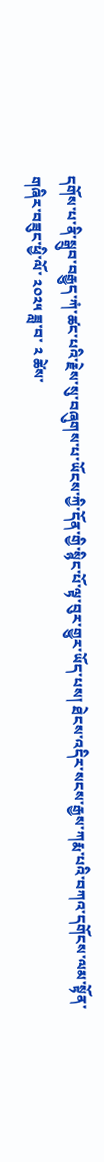དགོས་པ་ནི་སྒྲུབ་བརྒྱུད་ཀཾ་ཚང་པའི་རྗེས་སུ་བཞུགས་པ་ཡོངས་ཀྱི་དོན་གྱི་སྙིང་པོ་ལྟ་བུར་གྱུར་ཡོད་པས། ཐེངས་འདིར་སངས་རྒྱས་ཀརྨ་པའི་བཀའ་དགོངས་ལམ་སྟོན་གཞིར་བཟུང་ཕྱི་ལོ་ ༢༠༢༥ ཟླ་བ་ ༢ ཚེས་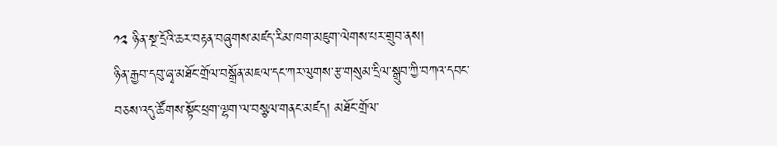༡༢ ཉིན་སྔ་དྲོའི་ཆར་བརྟན་བཞུགས་མཛད་རིམ་ཁག་མཇུག་ལེགས་པར་གྲུབ་ནས།
ཉིན་རྒྱབ་དབུ་ཞྭ་མཐོང་གྲོལ་བསྒྲོན་མཇལ་དང་ཀར་ལུགས་རྩ་གསུམ་དྲིལ་སྒྲུབ་ཀྱི་བཀའ་དབང་བཅས་འདུ་ཚོགས་སྟོང་ཕྲག་ལྷག་ལ་བསྩལ་གནང་མཛད། མཐོང་གྲོལ་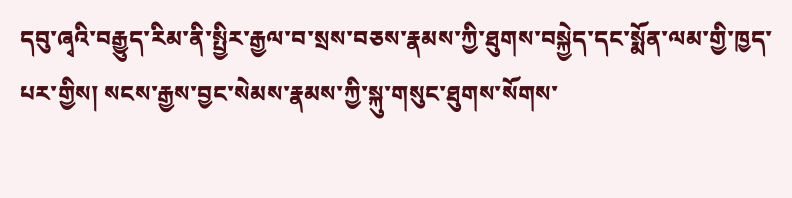དབུ་ཞྭའི་བརྒྱུད་རིམ་ནི་སྤྱིར་རྒྱལ་བ་སྲས་བཅས་རྣམས་ཀྱི་ཐུགས་བསྐྱེད་དང་སྨོན་ལམ་གྱི་ཁྱད་པར་གྱིས། སངས་རྒྱས་བྱང་སེམས་རྣམས་ཀྱི་སྐུ་གསུང་ཐུགས་སོགས་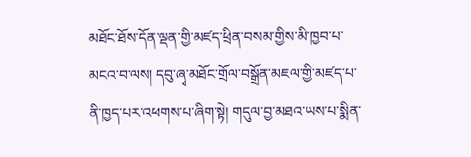མཐོང་ཐོས་དོན་ལྡན་གྱི་མཛད་ཕྲིན་བསམ་གྱིས་མི་ཁྱབ་པ་མངའ་བ་ལས། དབུ་ཞྭ་མཐོང་གྲོལ་བསྒྲོན་མཇལ་གྱི་མཛད་པ་ནི་ཁྱད་པར་འཕགས་པ་ཞིག་སྟེ། གདུལ་བྱ་མཐའ་ཡས་པ་སྨིན་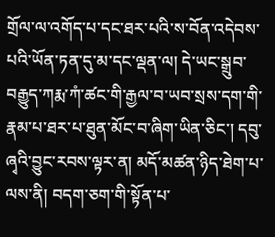གྲོལ་ལ་འགོད་པ་དང་ཐར་པའི་ས་བོན་འདེབས་པའི་ཡོན་ཏན་དུ་མ་དང་ལྡན་ལ། དེ་ཡང་སྒྲུབ་བརྒྱུད་ཀརྨ་ཀཾ་ཚང་གི་རྒྱལ་བ་ཡབ་སྲས་དག་གི་རྣམ་པ་ཐར་པ་ཐུན་མོང་བ་ཞིག་ཡིན་ཅིང་། དབུ་ཞྭའི་བྱུང་རབས་ལྟར་ན། མདོ་མཚན་ཉིད་ཐེག་པ་ལས་ནི། བདག་ཅག་གི་སྟོན་པ་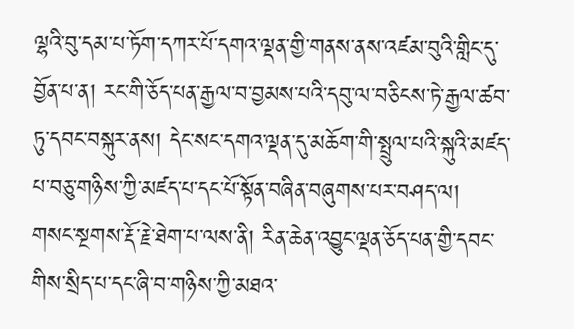ལྷའི་བུ་དམ་པ་ཏོག་དཀར་པོ་དགའ་ལྡན་གྱི་གནས་ནས་འཛམ་བུའི་གླིང་དུ་བྱོན་པ་ན། རང་གི་ཅོད་པན་རྒྱལ་བ་བྱམས་པའི་དབུ་ལ་བཅིངས་ཏེ་རྒྱལ་ཚབ་ཏུ་དབང་བསྐུར་ནས། དེང་སང་དགའ་ལྡན་དུ་མཆོག་གི་སྤྲུལ་པའི་སྐུའི་མཛད་པ་བཅུ་གཉིས་ཀྱི་མཛད་པ་དང་པོ་སྟོན་བཞིན་བཞུགས་པར་བཤད་ལ།
གསང་སྔགས་རྡོ་རྗེ་ཐེག་པ་ལས་ནི། རིན་ཆེན་འབྱུང་ལྡན་ཅོད་པན་གྱི་དབང་གིས་སྲིད་པ་དང་ཞི་བ་གཉིས་ཀྱི་མཐའ་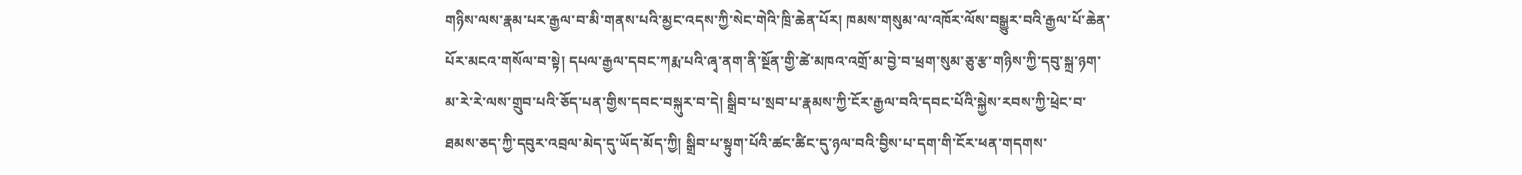གཉིས་ལས་རྣམ་པར་རྒྱལ་བ་མི་གནས་པའི་མྱང་འདས་ཀྱི་སེང་གེའི་ཁྲི་ཆེན་པོར། ཁམས་གསུམ་ལ་འཁོར་ལོས་བསྒྱུར་བའི་རྒྱལ་པོ་ཆེན་པོར་མངའ་གསོལ་བ་སྟེ། དཔལ་རྒྱལ་དབང་ཀརྨ་པའི་ཞྭ་ནག་ནི་སྔོན་གྱི་ཚེ་མཁའ་འགྲོ་མ་བྱེ་བ་ཕྲག་སུམ་ཅུ་རྩ་གཉིས་ཀྱི་དབུ་སྐྲ་ཉག་མ་རེ་རེ་ལས་གྲུབ་པའི་ཅོད་པན་གྱིས་དབང་བསྐུར་བ་དེ། སྒྲིབ་པ་སྲབ་པ་རྣམས་ཀྱི་ངོར་རྒྱལ་བའི་དབང་པོའི་སྐྱེས་རབས་ཀྱི་ཕྲེང་བ་ཐམས་ཅད་ཀྱི་དབུར་འབྲལ་མེད་དུ་ཡོད་མོད་ཀྱི། སྒྲིབ་པ་སྟུག་པོའི་ཚང་ཚིང་དུ་ཉལ་བའི་བྱིས་པ་དག་གི་ངོར་ཕན་གདགས་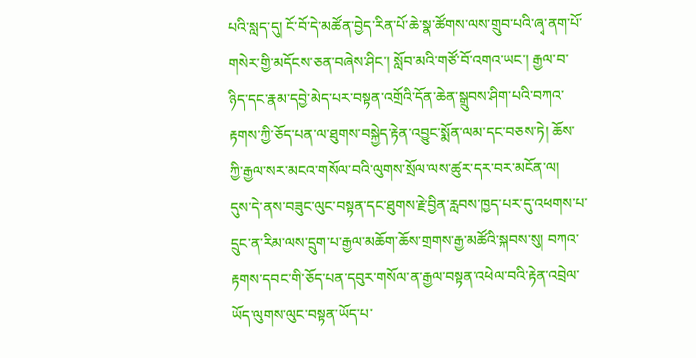པའི་སླད་དུ། ངོ་བོ་དེ་མཚོན་བྱེད་རིན་པོ་ཆེ་སྣ་ཚོགས་ལས་གྲུབ་པའི་ཞྭ་ནག་པོ་གསེར་གྱི་མདོངས་ཅན་བཞེས་ཤིང་། སློབ་མའི་གཙོ་བོ་འགའ་ཡང་། རྒྱལ་བ་ཉིད་དང་རྣམ་དབྱེ་མེད་པར་བསྟན་འགྲོའི་དོན་ཆེན་སྒྲུབས་ཤིག་པའི་བཀའ་རྟགས་ཀྱི་ཅོད་པན་ལ་ཐུགས་བསྐྱེད་རྟེན་འབྱུང་སྨོན་ལམ་དང་བཅས་ཏེ། ཆོས་ཀྱི་རྒྱལ་སར་མངའ་གསོལ་བའི་ལུགས་སྲོལ་ལས་ཚུར་དར་བར་མངོན་ལ།
དུས་དེ་ནས་བཟུང་ལུང་བསྟན་དང་ཐུགས་རྗེ་བྱིན་རླབས་ཁྱད་པར་དུ་འཕགས་པ་དྲུང་ན་རིམ་ལས་དྲུག་པ་རྒྱལ་མཆོག་ཆོས་གྲགས་རྒྱ་མཚོའི་སྐབས་སུ། བཀའ་རྟགས་དབང་གི་ཅོད་པན་དབུར་གསོལ་ན་རྒྱལ་བསྟན་འཕེལ་བའི་རྟེན་འབྲེལ་ཡོད་ལུགས་ལུང་བསྟན་ཡོད་པ་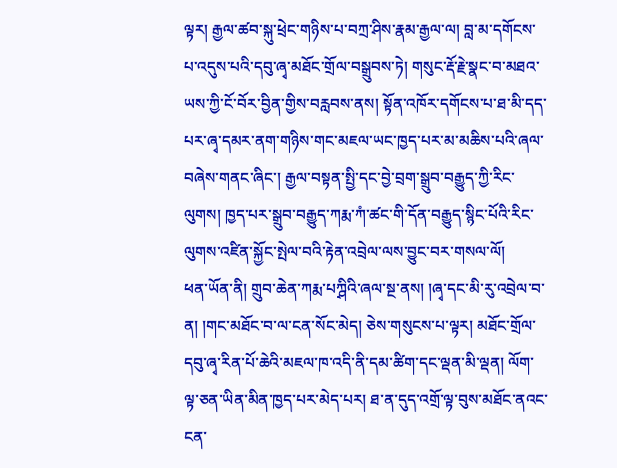ལྟར། རྒྱལ་ཚབ་སྐུ་ཕྲེང་གཉིས་པ་བཀྲ་ཤིས་རྣམ་རྒྱལ་ལ། བླ་མ་དགོངས་པ་འདུས་པའི་དབུ་ཞྭ་མཐོང་གྲོལ་བསྒྲུབས་ཏེ། གསུང་རྡོ་རྗེ་སྣང་བ་མཐའ་ཡས་ཀྱི་ངོ་བོར་བྱིན་གྱིས་བརླབས་ནས། སྟོན་འཁོར་དགོངས་པ་ཐ་མི་དད་པར་ཞྭ་དམར་ནག་གཉིས་གང་མཇལ་ཡང་ཁྱད་པར་མ་མཆིས་པའི་ཞལ་བཞེས་གནང་ཞིང་། རྒྱལ་བསྟན་སྤྱི་དང་བྱེ་བྲག་སྒྲུབ་བརྒྱུད་ཀྱི་རིང་ལུགས། ཁྱད་པར་སྒྲུབ་བརྒྱུད་ཀརྨ་ཀཾ་ཚང་གི་དོན་བརྒྱུད་སྙིང་པོའི་རིང་ལུགས་འཛིན་སྐྱོང་སྤེལ་བའི་རྟེན་འབྲེལ་ལས་བྱུང་བར་གསལ་ལོ།
ཕན་ཡོན་ནི། གྲུབ་ཆེན་ཀརྨ་པཀྴིའི་ཞལ་སྔ་ནས། །ཞྭ་དང་མི་རུ་འབྲེལ་བ་ན། །གང་མཐོང་བ་ལ་ངན་སོང་མེད། ཅེས་གསུངས་པ་ལྟར། མཐོང་གྲོལ་དབུ་ཞྭ་རིན་པོ་ཆེའི་མཇལ་ཁ་འདི་ནི་དམ་ཚིག་དང་ལྡན་མི་ལྡན། ལོག་ལྟ་ཅན་ཡིན་མིན་ཁྱད་པར་མེད་པར། ཐ་ན་དུད་འགྲོ་ལྟ་བུས་མཐོང་ནའང་ངན་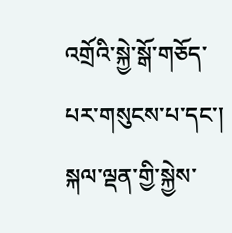འགྲོའི་སྐྱེ་སྒོ་གཅོད་པར་གསུངས་པ་དང་། སྐལ་ལྡན་གྱི་སྐྱེས་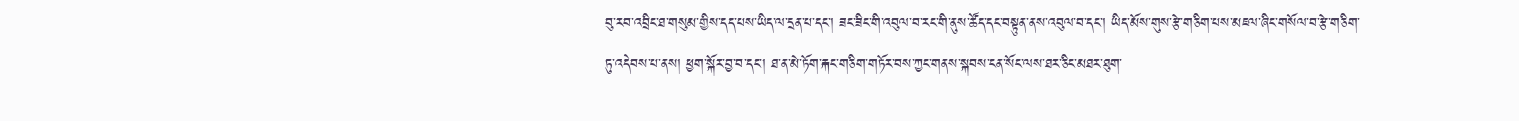བུ་རབ་འབྲིང་ཐ་གསུམ་གྱིས་དད་པས་ཡིད་ལ་དྲན་པ་དང་། ཟང་ཟིང་གི་འབུལ་བ་རང་གི་ནུས་ཚོད་དང་བསྟུན་ནས་འབུལ་བ་དང་། ཡིད་མོས་གུས་རྩེ་གཅིག་པས་མཇལ་ཞིང་གསོལ་བ་རྩེ་གཅིག་ཏུ་འདེབས་པ་ནས། ཕྱག་སྐོར་བྱ་བ་དང་། ཐ་ན་མེ་ཏོག་རྐང་གཅིག་གཏོར་བས་ཀྱང་གནས་སྐབས་ངན་སོང་ལས་ཐར་ཅིང་མཐར་ཐུག་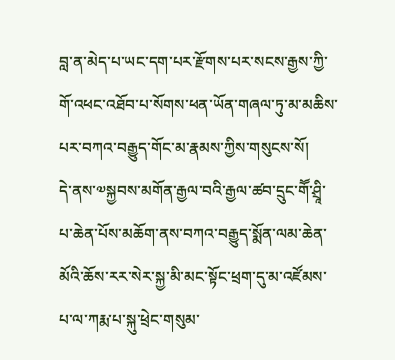བླ་ན་མེད་པ་ཡང་དག་པར་རྫོགས་པར་སངས་རྒྱས་ཀྱི་གོ་འཕང་འཐོབ་པ་སོགས་ཕན་ཡོན་གཞལ་ཏུ་མ་མཆིས་པར་བཀའ་བརྒྱུད་གོང་མ་རྣམས་ཀྱིས་གསུངས་སོ།
དེ་ནས་༧སྐྱབས་མགོན་རྒྱལ་བའི་རྒྱལ་ཚབ་དྲུང་གཽ་ཤྲཱི་པ་ཆེན་པོས་མཆོག་ནས་བཀའ་བརྒྱུད་སྨོན་ལམ་ཆེན་མོའི་ཆོས་རར་སེར་སྐྱ་མི་མང་སྟོང་ཕྲག་དུ་མ་འཛོམས་པ་ལ་ཀརྨ་པ་སྐུ་ཕྲེང་གསུམ་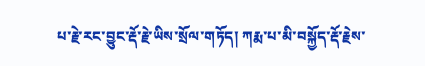པ་རྗེ་རང་བྱུང་རྡོ་རྗེ་ཡིས་སྲོལ་གཏོད། ཀརྨ་པ་མི་བསྐྱོད་རྡོ་རྗེས་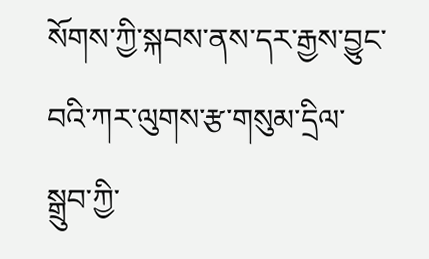སོགས་ཀྱི་སྐབས་ནས་དར་རྒྱས་བྱུང་བའི་ཀར་ལུགས་རྩ་གསུམ་དྲིལ་སྒྲུབ་ཀྱི་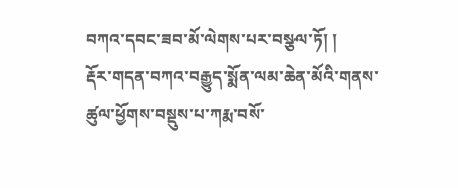བཀའ་དབང་ཟབ་མོ་ལེགས་པར་བསྩལ་ཏོ། །
རྡོར་གདན་བཀའ་བརྒྱུད་སྨོན་ལམ་ཆེན་མོའི་གནས་ཚུལ་ཕྱོགས་བསྡུས་པ་ཀརྨ་བསོ་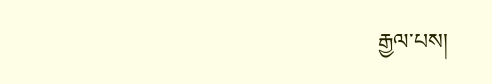རྒྱལ་པས།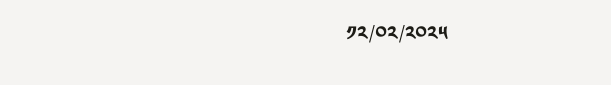༡༢/༠༢/༢༠༢༥